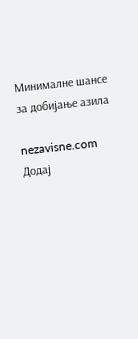Минималне шансе за добијање азила

nezavisne.com
Додај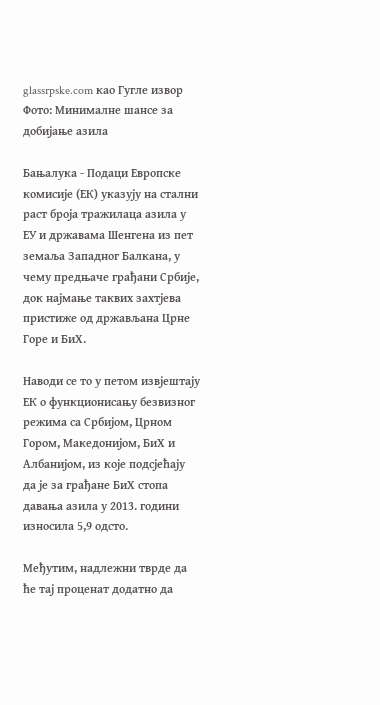glassrpske.com као Гугле извор
Фото: Минималне шансе за добијање азила

Бањалука - Подаци Европске комисије (ЕК) указују на стални раст броја тражилаца азила у ЕУ и државама Шенгена из пет земаља Западног Балкана, у чему предњаче грађани Србије, док најмање таквих захтјева пристиже од држављана Црне Горе и БиХ.

Наводи се то у петом извјештају ЕК о функционисању безвизног режима са Србијом, Црном Гором, Македонијом, БиХ и Албанијом, из које подсјећају да је за грађане БиХ стопа давања азила у 2013. години износила 5,9 одсто.

Међутим, надлежни тврде да ће тај проценат додатно да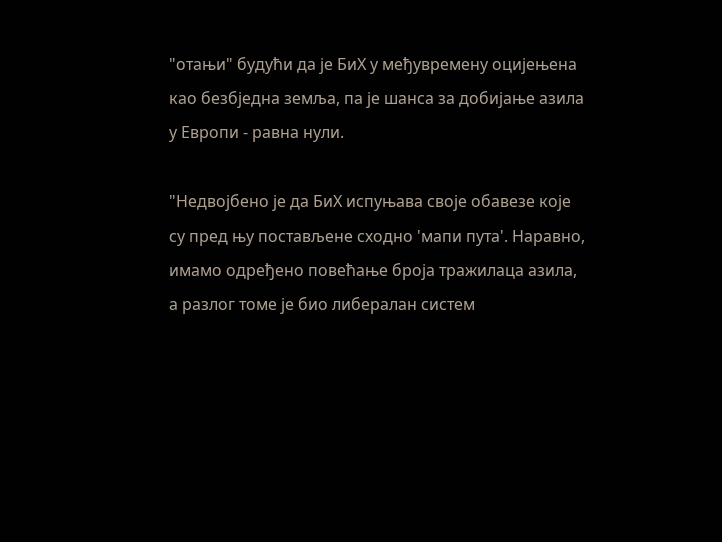"отањи" будући да је БиХ у међувремену оцијењена као безбједна земља, па је шанса за добијање азила у Европи - равна нули.

"Недвојбено је да БиХ испуњава своје обавезе које су пред њу постављене сходно 'мапи пута'. Наравно, имамо одређено повећање броја тражилаца азила, а разлог томе је био либералан систем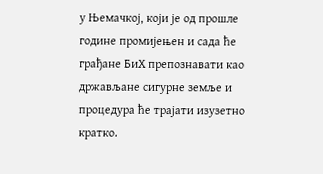у Њемачкој, који је од прошле године промијењен и сада ће грађане БиХ препознавати као држављане сигурне земље и процедура ће трајати изузетно кратко.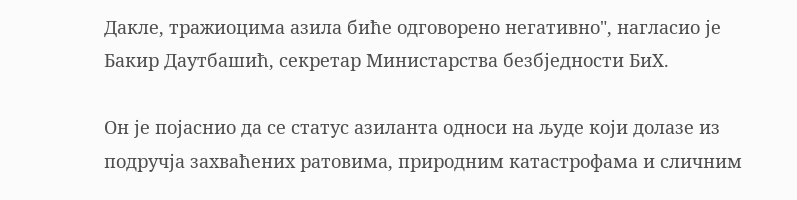Дакле, тражиоцима азила биће одговорено негативно", нагласио је Бакир Даутбашић, секретар Министарства безбједности БиХ.

Он је појаснио да се статус азиланта односи на људе који долазе из подручја захваћених ратовима, природним катастрофама и сличним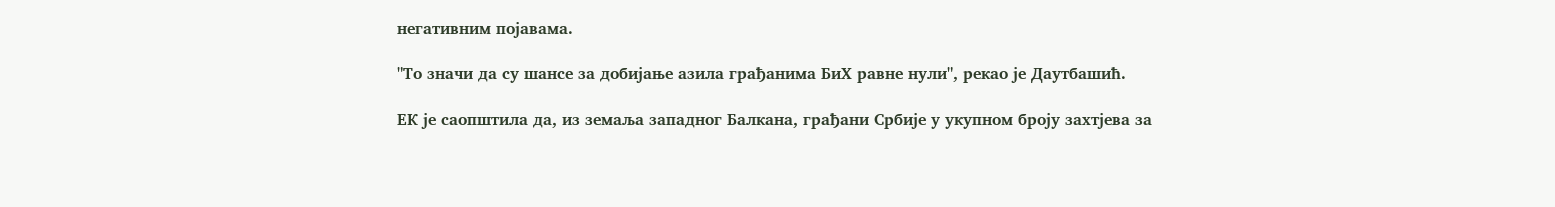негативним појавама.

"То значи да су шансе за добијање азила грађанима БиХ равне нули", рекао је Даутбашић.

ЕК је саопштила да, из земаља западног Балкана, грађани Србије у укупном броју захтјева за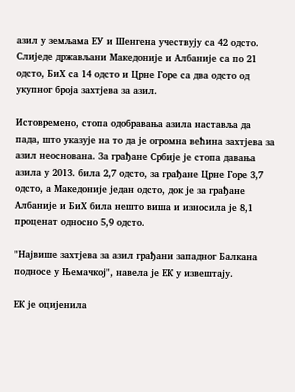азил у земљама ЕУ и Шенгена учествују са 42 одсто. Слиједе држављани Македоније и Албаније са по 21 одсто, БиХ са 14 одсто и Црне Горе са два одсто од укупног броја захтјева за азил.

Истовремено, стопа одобравања азила наставља да пада, што указује на то да је огромна већина захтјева за азил неоснована. За грађане Србије је стопа давања азила у 2013. била 2,7 одсто, за грађане Црне Горе 3,7 одсто, а Македоније један одсто, док је за грађане Албаније и БиХ била нешто виша и износила је 8,1 проценат односно 5,9 одсто.

"Највише захтјева за азил грађани западног Балкана подносе у Њемачкој", навела је ЕК у извештају.

ЕК је оцијенила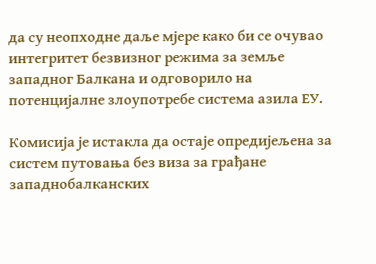да су неопходне даље мјере како би се очувао интегритет безвизног режима за земље западног Балкана и одговорило на потенцијалне злоупотребе система азила ЕУ.

Комисија је истакла да остаје опредијељена за систем путовања без виза за грађане западнобалканских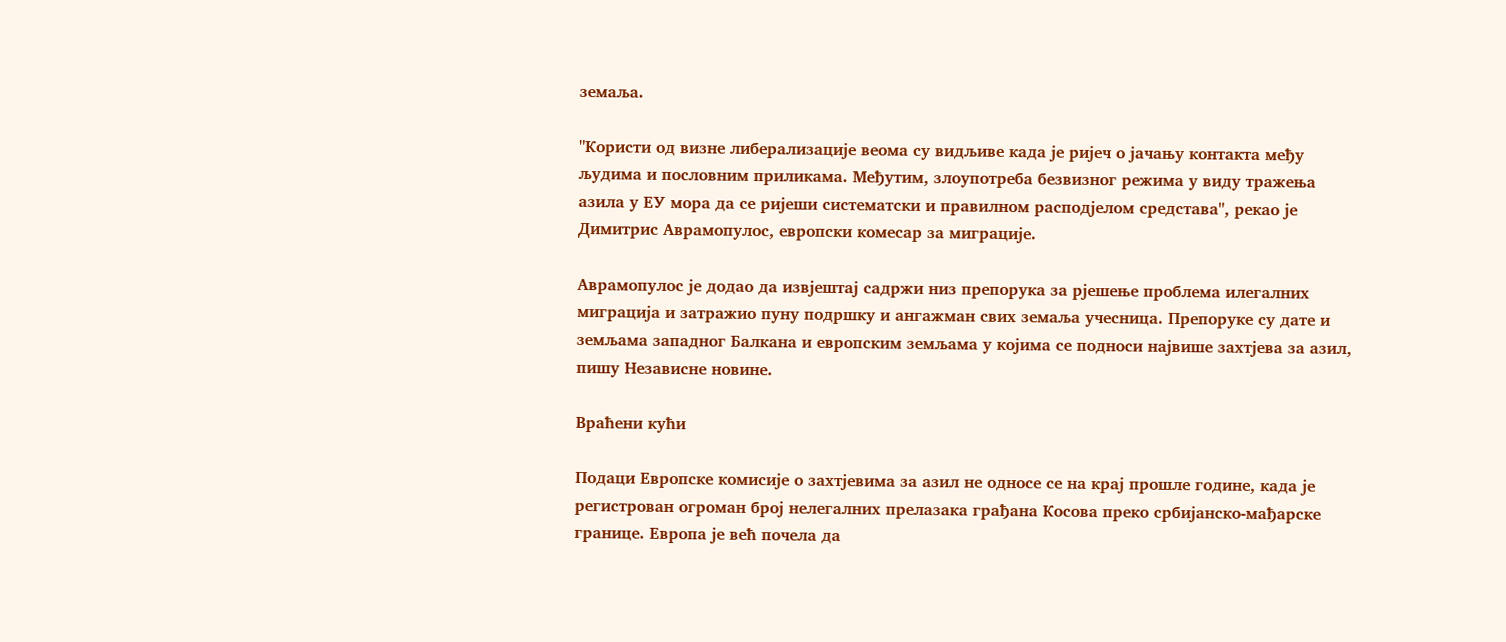земаља.

"Користи од визне либерализације веома су видљиве када је ријеч о јачању контакта међу људима и пословним приликама. Међутим, злоупотреба безвизног режима у виду тражења азила у ЕУ мора да се ријеши систематски и правилном расподјелом средстава", рекао је Димитрис Аврамопулос, европски комесар за миграције.

Аврамопулос је додао да извјештај садржи низ препорука за рјешење проблема илегалних миграција и затражио пуну подршку и ангажман свих земаља учесница. Препоруке су дате и земљама западног Балкана и европским земљама у којима се подноси највише захтјева за азил, пишу Независне новине.

Враћени кући

Подаци Европске комисије о захтјевима за азил не односе се на крај прошле године, када је регистрован огроман број нелегалних прелазака грађана Косова преко србијанско-мађарске границе. Европа је већ почела да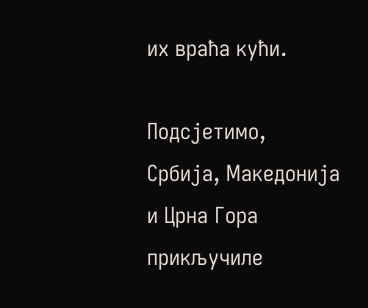их враћа кући.

Подсјетимо, Србија, Македонија и Црна Гора прикључиле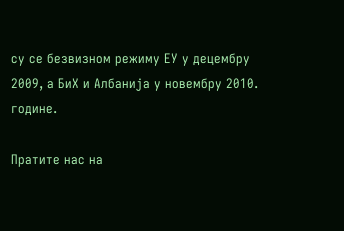су се безвизном режиму ЕУ у децембру 2009, а БиХ и Албанија у новембру 2010. године.

Пратите нас на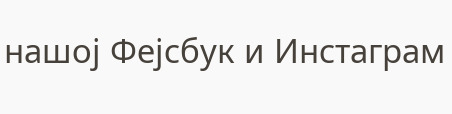нашој Фејсбук и Инстаграм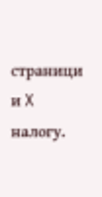страници и X налогу.